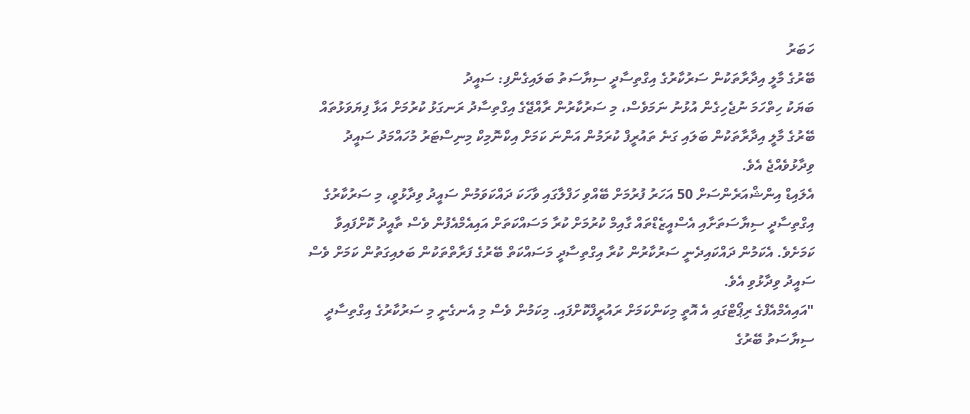ހަބަރު
ބޭރުގެ މާލީ އިދާރާތަކުން ސަރުކާރުގެ އިގްތިސާދީ ސިޔާސަތު ބަލައިގެންފި: ސައީދު
ބަޔަކު ހިތްހަމަ ނުޖެހިގެން އުޅުނު ނަމަވެސް، މި ސަރުކާރުން ރާއްޖޭގެ އިގްތިސާދު ރަނގަޅު ކުރުމަށް އަޅާ ފިޔަވަޅުތައް ބޭރުގެ މާލީ އިދާރާތަކުން ބަލައި ގަނެ ތައުރީފް ކުރަމުން އަންނަ ކަމަށް އިކްނޮމިކް މިނިސްޓަރު މުހައްމަދު ސައީދު ވިދާޅުވެއްޖެ އެވެ.
އެލައިޑް އިންޝްއަރެންސަށް 50 އަހަރު ފުރުމަށް ބޭއްވި ހަފްލާގައި ވާހަކަ ދައްކަވަމުން ސައީދު ވިދާޅުވީ، މި ސަރުކާރުގެ އިގްތިސާދީ ސިޔާސަތަށާއި އެސްއީޒެޑްތައް ގާއިމް ކުރުމަށް ކުރާ މަސައްކަތަށް އައިއެމްއެފުން ވެސް ތާއީދު ކޮށްފައިވާ ކަމަށެވެ. އެކަމުން ދައްކައިދެނީ ސަރުކާރުން ކުރާ އިގްތިސާދީ މަސައްކަތް ބޭރުގެ ފަރާތްތަކުން ބަލއިގަތުން ކަމަށް ވެސް ސައީދު ވިދާޅުވި އެވެ.
"އައިއެމްއެފްގެ ރިޕޯޓްގައި އެ އޮތީ މިކަންކަމަށް ރައުރީފްކޮށްފައި. މިކަމުން ވެސް މި އެނގެނީ މި ސަރުކާރުގެ އިގްތިސާދީ ސިޔާސަތު ބޭރުގެ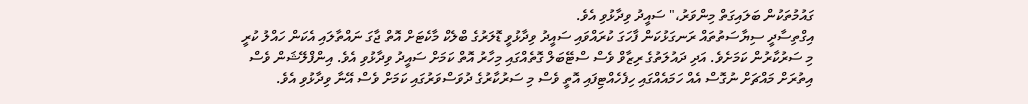ގައުމުތަކުން ބަލައިގަތް މިންވަރު،" ސައީދު ވިދާޅުވި އެވެ.
އިގްތިސާދީ ސިޔާސަތުތައް ރަނގަޅުކަން ފާހަގަ ކުރައްވައި ސައީދު ވިދާޅުވީ ޑޮލަރުގެ ބްލެކް މާކެޓަށް އޮތް ޖާގަ ނައްތާލައި އެކަން ހައްލު ކުރީ މި ސަރުކާރުން ކަމަށެވެ. އަދި ދައުލަތުގެ ރިޒާވް ވެސް ސްޓޭބަލް ގޮތެއްގައި މިހާރު އޮތް ކަމަށް ސައީދު ވިދާޅުވި އެވެ. އިންފްލޭޝަން ވެސް އިތުރަށް މައްޗަށް ނުގޮސް އެއް ހަމައެއްގައި ހިފެހެއްޓިފައި އޮތީ ވެސް މި ސަރުކާރުގެ ދުވަސްވަރުގައި ކަމަށް ވެސް އޭނާ ވިދާޅުވި އެވެ.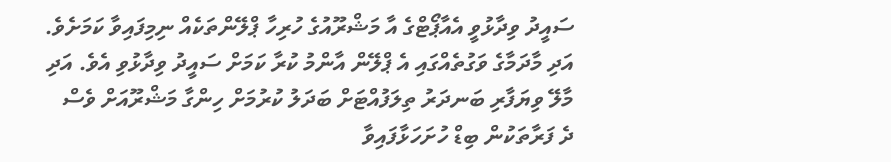ސައީދު ވިދާޅުވީ އެއާޕޯޓްގެ އާ މަޝްރޫއުގެ ހުރިހާ ޕްލޭންތަކެއް ނިމިފައިވާ ކަމަށެވެ. އަދި މާދަމާގެ ވަގުތެއްގައި އެ ޕްލޭން އާންމު ކުރާ ކަމަށް ސައީދު ވިދާޅުވި އެވެ. އަދި މާލޭ ވިޔަފާރި ބަނދަރު ތިލަފުއްޓަށް ބަދަލު ކުރުމަށް ހިންގާ މަޝްރޫއަށް ވެސް ދެ ފަރާތަކުން ބިޑް ހުށަހަޅާފައިވާ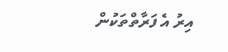އިރު އެ ފަރާތްތަކުން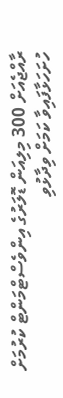ރާއްޖެއަށް 300 މިލިއަން ޑޮލަރުގެ އިންވެސްޓްމަންޓް ކުރުމަށް ހުށަހަޅާފައިވާ ކަމަށް ވިދާޅުވި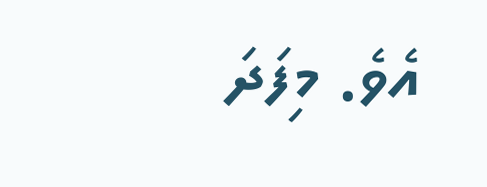އެވެ. މިފަދަ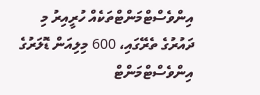އިންވެސްޓްމަންޓްތަކެއް ހުރީއިރު މި ދައުރުގެ ތެރޭގައި، 600 މިލިއަން ޑޮލަރުގެ އިންވެސްޓްމަންޓް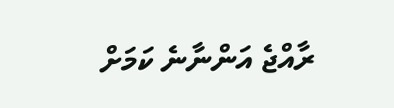ރާއްޖެ އަންނާނެ ކަމަށް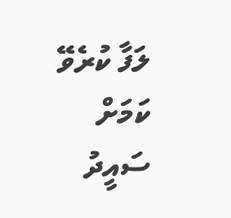ލަފާ ކުރެވޭ ކަމަށް ސައީދު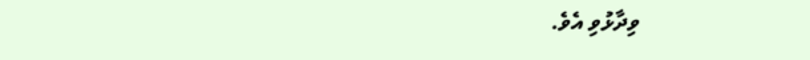ވިދާޅުވި އެވެ.